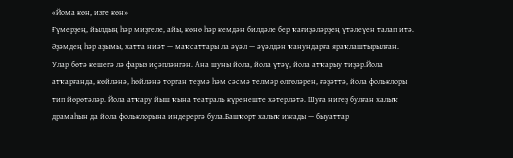«Йома көн, изге көн»
Ғүмерҙең, йылдың һәр миҙгеле, айы, көнө һәр кемдән билдәле бер ҡағиҙәләрҙең үтәлеүен талап итә. Әҙәмдең һәр аҙымы, хатта ниәт — маҡсаттары ла әүәл — әүәлдән ҡанундарға яраҡлаштырылған. Улар бөтә кешегә лә фарыз иҫәпләнгән. Ана шуны йола, йола үтәү, йола атҡарыу тиҙәр.Йола атҡарғанда, көйләнә, һөйләнә торган теҙмә һәм сәсмә телмәр өлгөләрен, ғәҙәттә, йола фольклоры тип йөрөтәләр. Йола атҡару йыш ҡына театраль күренеште хәтерләтә. Шуға нигеҙ булған халыҡ драмаһын да йола фольклорына индерергә була.Башҡорт халыҡ ижады — быуаттар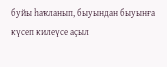буйы һаҡланып, быуындан быуынға күсеп килеүсе аҫыл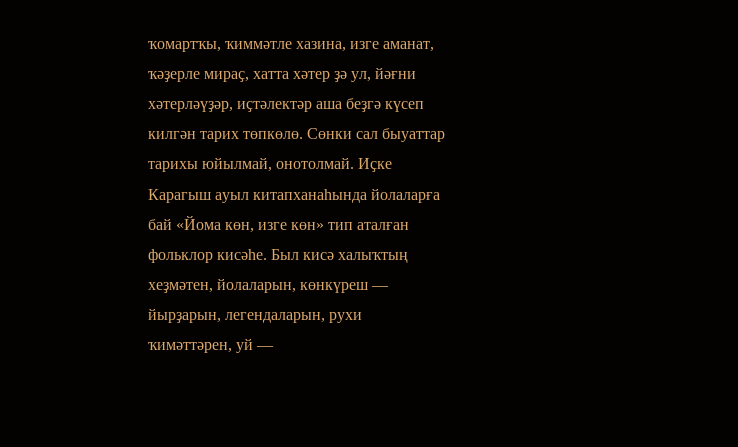ҡомартҡы, ҡиммәтле хазина, изге аманат, ҡәҙерле мираҫ, хатта хәтер ҙә ул, йәғни хәтерләүҙәр, иҫтәлектәр аша беҙгә күсеп килгән тарих төпкөлө. Сөнки сал быуаттар тарихы юйылмай, онотолмай. Иҫке Карагыш ауыл китапханаһында йолаларға бай «Йома көн, изге көн» тип аталған фольклор кисәһе. Был кисә халыҡтың хеҙмәтен, йолаларын, көнкүреш — йырҙарын, легендаларын, рухи ҡимәттәрен, уй —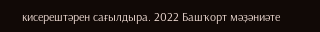кисерештәрен сағылдыра. 2022 Башҡорт мәҙәниәте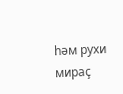һәм рухи мираҫ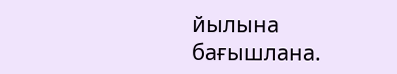йылына бағышлана.